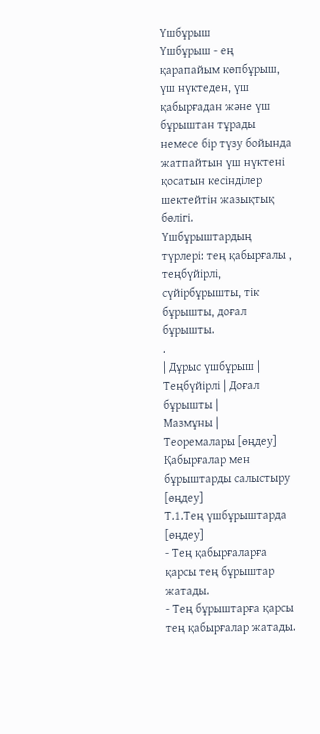Үшбұрыш
Үшбұрыш - ең қарапайым көпбұрыш, үш нүктеден, үш қабырғадан және үш бұрыштан тұрады немесе бір түзу бойында жатпайтын үш нүктені қосатын кесінділер шектейтін жазықтық бөлігі.
Үшбұрыштардың түрлері: тең қабырғалы , теңбүйірлі, сүйірбұрышты, тік бұрышты, доғал бұрышты.
.
| Дұрыс үшбұрыш | Теңбүйірлі | Доғал бұрышты |
Мазмұны |
Теоремалары [өңдеу]
Қабырғалар мен бұрыштарды салыстыру [өңдеу]
Т.1.Тең үшбұрыштарда [өңдеу]
- Тең қабырғаларға қарсы тең бұрыштар жатады.
- Тең бұрыштарға қарсы тең қабырғалар жатады.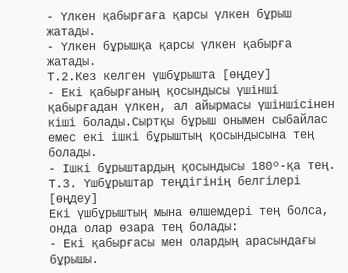- Үлкен қабырғаға қарсы үлкен бұрыш жатады.
- Үлкен бұрышқа қарсы үлкен қабырға жатады.
Т.2.Кез келген үшбұрышта [өңдеу]
- Екі қабырғаның қосындысы үшінші қабырғадан үлкен, ал айырмасы үшіншісінен кіші болады.Сыртқы бұрыш онымен сыбайлас емес екі ішкі бұрыштың қосындысына тең болады.
- Ішкі бұрыштардың қосындысы 180º-қа тең.
Т.3. Үшбұрыштар теңдігінің белгілері [өңдеу]
Екі үшбұрыштың мына өлшемдері тең болса, онда олар өзара тең болады:
- Екі қабырғасы мен олардың арасындағы бұрышы.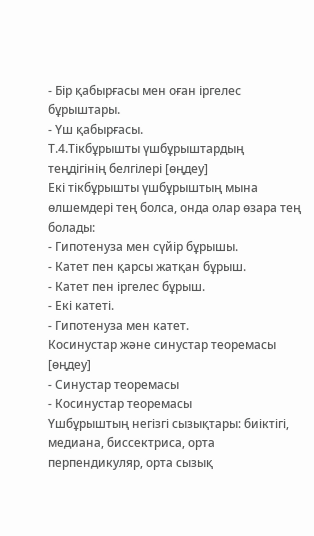- Бір қабырғасы мен оған іргелес бұрыштары.
- Үш қабырғасы.
Т.4.Тікбұрышты үшбұрыштардың теңдігінің белгілері [өңдеу]
Екі тікбұрышты үшбұрыштың мына өлшемдері тең болса, онда олар өзара тең болады:
- Гипотенуза мен сүйір бұрышы.
- Катет пен қарсы жатқан бұрыш.
- Катет пен іргелес бұрыш.
- Екі катеті.
- Гипотенуза мен катет.
Косинустар және синустар теоремасы [өңдеу]
- Синустар теоремасы
- Косинустар теоремасы
Үшбұрыштың негізгі сызықтары: биіктігі, медиана, биссектриса, орта перпендикуляр, орта сызық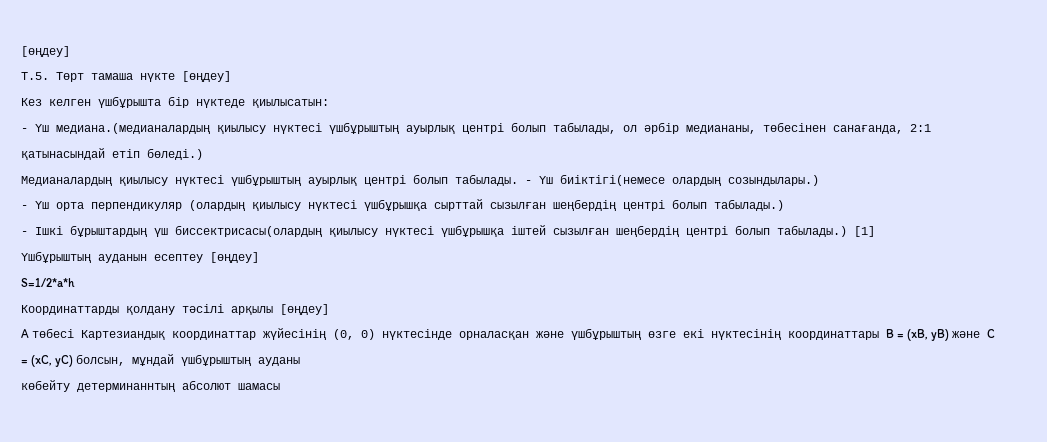[өңдеу]
Т.5. Төрт тамаша нүкте [өңдеу]
Кез келген үшбұрышта бір нүктеде қиылысатын:
- Үш медиана.(медианалардың қиылысу нүктесі үшбұрыштың ауырлық центрі болып табылады, ол әрбір медиананы, төбесінен санағанда, 2:1 қатынасындай етіп бөледі.)
Медианалардың қиылысу нүктесі үшбұрыштың ауырлық центрі болып табылады. - Үш биіктігі(немесе олардың созындылары.)
- Үш орта перпендикуляр (олардың қиылысу нүктесі үшбұрышқа сырттай сызылған шеңбердің центрі болып табылады.)
- Ішкі бұрыштардың үш биссектрисасы(олардың қиылысу нүктесі үшбұрышқа іштей сызылған шеңбердің центрі болып табылады.) [1]
Үшбұрыштың ауданын есептеу [өңдеу]
S=1/2*a*h
Координаттарды қолдану тәсілі арқылы [өңдеу]
A төбесі Картезиандық координаттар жүйесінің (0, 0) нүктесінде орналасқан және үшбұрыштың өзге екі нүктесінің координаттары B = (xB, yB) және C = (xC, yC) болсын, мұндай үшбұрыштың ауданы
көбейту детерминаннтың абсолют шамасы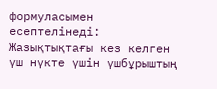формуласымен есептелінеді:
Жазықтықтағы кез келген үш нүкте үшін үшбұрыштың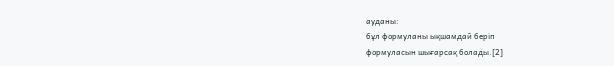ауданы:
бұл формуланы ықшамдай беріп
формуласын шығарсақ болады.[2]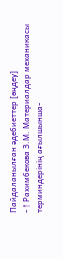Пайдаланылған әдебиеттер [өңдеу]
- ↑ Рахимбекова З.М. Материалдар механикасы терминдерінің ағылшынша-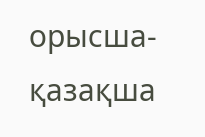орысша-қазақша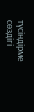түсіндірме сөздігі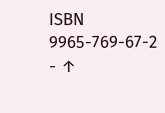ISBN 9965-769-67-2
- ↑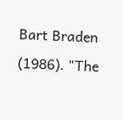Bart Braden (1986). "The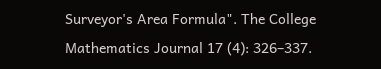Surveyor's Area Formula". The College Mathematics Journal 17 (4): 326–337.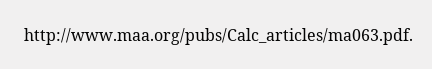http://www.maa.org/pubs/Calc_articles/ma063.pdf.